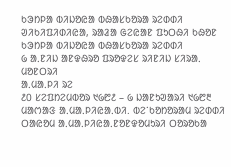ᱠᱳᱴᱞᱟ ᱵᱤᱡᱚᱭᱟ ᱵᱷᱟᱥᱠᱚᱨᱟ ᱨᱮᱰᱰᱤ
ᱣᱤᱠᱤᱯᱤᱰᱤᱭᱟ, ᱨᱟᱲᱟ ᱜᱮᱭᱟᱱ ᱯᱩᱛᱷᱤ ᱠᱷᱚᱱ
ᱠᱳᱴᱞᱟ ᱵᱤᱡᱚᱭᱟ ᱵᱷᱟᱥᱠᱚᱨᱟ ᱨᱮᱰᱰᱤ
᱙ ᱟᱹᱱᱤᱡ ᱟᱱᱫᱷᱨᱚ ᱯᱨᱚᱫᱮᱥ ᱨᱤᱱᱤᱡ ᱥᱤᱨᱟᱹ ᱢᱚᱱᱛᱨᱤ
ᱟᱹᱢᱟᱹᱞᱤ ᱨᱮ
᱒᱐ ᱥᱮᱯᱴᱮᱢᱵᱚᱨ ᱑᱙᱘᱒ – ᱙ ᱡᱟᱱᱩᱣᱟᱨᱤ ᱑᱙᱘᱓
ᱢᱟᱬᱟᱝ ᱟᱹᱢᱟᱹᱞᱤᱭᱟᱹᱵᱤ. ᱵᱮᱸᱠᱚᱴᱚᱨᱟᱢ ᱨᱮᱰᱰᱤ
ᱛᱟᱭᱚᱢ ᱟᱹᱢᱟᱹᱞᱤᱭᱟᱹᱱᱚᱱᱫᱚᱢᱩᱨᱤ ᱛᱚᱨᱚᱠᱟ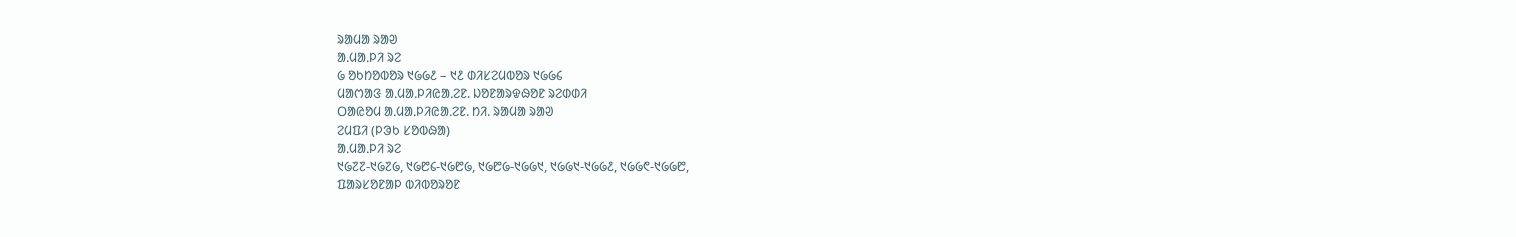ᱨᱟᱢᱟ ᱨᱟᱣ
ᱟᱹᱢᱟᱹᱞᱤ ᱨᱮ
᱙ ᱚᱠᱴᱚᱵᱚᱨ ᱑᱙᱙᱒ – ᱑᱒ ᱰᱤᱥᱮᱢᱵᱚᱨ ᱑᱙᱙᱔
ᱢᱟᱬᱟᱝ ᱟᱹᱢᱟᱹᱞᱤᱭᱟᱹᱮᱱ. ᱡᱚᱱᱟᱨᱫᱷᱚᱱ ᱨᱮᱰᱰᱤ
ᱛᱟᱭᱚᱢ ᱟᱹᱢᱟᱹᱞᱤᱭᱟᱹᱮᱱ. ᱴᱤ. ᱨᱟᱢᱟ ᱨᱟᱣ
ᱮᱢᱯᱤ (ᱞᱳᱠ ᱥᱚᱵᱷᱟ)
ᱟᱹᱢᱟᱹᱞᱤ ᱨᱮ
᱑᱙᱗᱗-᱑᱙᱗᱙, ᱑᱙᱘᱔-᱑᱙᱘᱙, ᱑᱙᱘᱙-᱑᱙᱙᱑, ᱑᱙᱙᱑-᱑᱙᱙᱒, ᱑᱙᱙᱖-᱑᱙᱙᱘,
ᱯᱟᱨᱥᱚᱱᱟᱞ ᱵᱤᱵᱚᱨᱚᱱ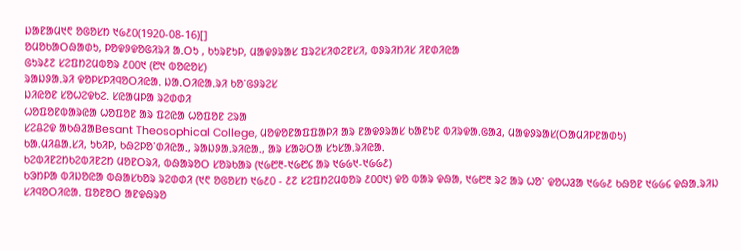ᱡᱟᱱᱟᱢ᱑᱖ ᱚᱜᱚᱥᱴ ᱑᱙᱒᱐(1920-08-16)[]
ᱚᱢᱚᱠᱟᱛᱷᱟᱰᱩ, ᱞᱚᱫᱽᱫᱚᱜᱤᱨᱤ ᱟᱹᱛᱩ , ᱠᱩᱨᱱᱩᱞ, ᱢᱟᱫᱽᱨᱟᱥ ᱯᱨᱮᱥᱤᱰᱮᱱᱥᱤ, ᱵᱽᱨᱤᱴᱤᱥ ᱤᱱᱰᱤᱭᱟ
ᱜᱩᱨ᱒᱗ ᱥᱮᱯᱴᱮᱢᱵᱚᱨ ᱒᱐᱐᱑ (᱘᱑ ᱵᱚᱭᱚᱥ)
ᱨᱟᱡᱽᱟᱹᱨᱤ ᱫᱚᱞᱥᱞᱤᱧᱚᱛᱤᱭᱟᱹ ᱡᱟᱹᱛᱤᱭᱟᱹᱨᱤ ᱠᱚᱸᱜᱽᱨᱮᱥ
ᱡᱤᱭᱚᱱ ᱥᱚᱦᱮᱫᱠᱮ. ᱥᱭᱟᱢᱞᱟ ᱨᱮᱰᱰᱤ
ᱦᱚᱯᱚᱱᱵᱟᱨᱭᱟ ᱦᱚᱯᱚᱱ ᱟᱨ ᱯᱮᱭᱟ ᱦᱚᱯᱚᱱ ᱮᱨᱟ
ᱥᱮᱪᱮᱫ ᱟᱠᱷᱲᱟBesant Theosophical College, ᱢᱚᱫᱚᱱᱟᱯᱯᱟᱞᱤ ᱟᱨ ᱱᱟᱫᱽᱨᱟᱥ ᱠᱟᱱᱩᱱ ᱵᱤᱨᱫᱟᱹᱜᱟᱲ, ᱢᱟᱫᱽᱨᱟᱥ(ᱛᱟᱢᱤᱞᱱᱟᱰᱩ)
ᱠᱟᱹᱢᱤᱪᱟᱹᱥᱤ, ᱩᱠᱤᱞ, ᱠᱷᱮᱞᱚᱸᱰᱤᱭᱟᱹ, ᱨᱟᱡᱽᱟᱹᱨᱤᱭᱟᱹ, ᱟᱨ ᱥᱟᱶᱛᱟ ᱥᱩᱥᱟᱹᱨᱤᱭᱟᱹ
ᱠᱮᱵᱤᱱᱮᱴᱠᱮᱵᱤᱱᱮᱴ ᱢᱚᱱᱛᱨᱤ, ᱵᱷᱟᱨᱚᱛ ᱥᱚᱨᱠᱟᱨ (᱑᱙᱘᱓-᱑᱙᱘᱔ ᱟᱨ ᱑᱙᱙᱑-᱑᱙᱙᱒)
ᱠᱳᱴᱞᱟ ᱵᱤᱡᱚᱭᱟ ᱵᱷᱟᱥᱠᱚᱨ ᱨᱮᱰᱰᱤ (᱑᱖ ᱚᱜᱚᱥᱴ ᱑᱙᱒᱐ - ᱒᱗ ᱥᱮᱯᱴᱮᱢᱵᱚᱨ ᱒᱐᱐᱑) ᱫᱚ ᱵᱟᱨ ᱫᱷᱟ, ᱑᱙᱘᱓ ᱨᱮ ᱟᱨ ᱦᱚᱸ ᱫᱚᱦᱲᱟ ᱑᱙᱙᱒ ᱠᱷᱚᱱ ᱑᱙᱙᱔ ᱫᱷᱟᱹᱨᱤᱡ ᱥᱤᱧᱚᱛᱤᱭᱟᱹ ᱯᱚᱱᱚᱛ ᱟᱱᱫᱷᱨᱚ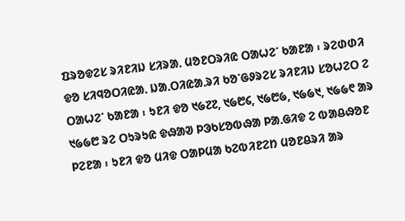ᱯᱨᱚᱫᱮᱥ ᱨᱤᱱᱤᱡ ᱥᱤᱨᱟᱹ ᱢᱚᱱᱛᱨᱤᱭ ᱛᱟᱦᱮᱸ ᱠᱟᱱᱟ ᱾ ᱨᱮᱰᱰᱤ ᱫᱚ ᱥᱤᱧᱚᱛᱤᱭᱟᱹ ᱡᱟᱹᱛᱤᱭᱟᱹᱨᱤ ᱠᱚᱸᱜᱽᱨᱮᱥ ᱨᱤᱱᱤᱡ ᱥᱚᱦᱮᱛ ᱮ ᱛᱟᱦᱮᱸ ᱠᱟᱱᱟ ᱾ ᱩᱱᱤ ᱫᱚ ᱑᱙᱗᱗, ᱑᱙᱘᱔, ᱑᱙᱘᱙, ᱑᱙᱙᱑, ᱑᱙᱙᱖ ᱟᱨ ᱑᱙᱙᱘ ᱨᱮ ᱛᱩᱨᱩᱭ ᱫᱷᱟᱣ ᱞᱳᱠᱥᱚᱵᱷᱟ ᱞᱟᱹᱜᱤᱫ ᱮ ᱵᱟᱪᱷᱚᱱ ᱞᱮᱱᱟ ᱾ ᱩᱱᱤ ᱫᱚ ᱢᱤᱫ ᱛᱟᱞᱢᱟ ᱠᱮᱵᱤᱱᱮᱴ ᱢᱚᱱᱪᱨᱤ ᱟᱨ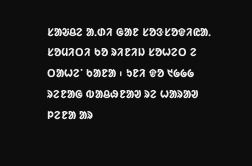ᱥᱟᱶᱪᱮ ᱟᱹᱰᱤ ᱜᱟᱱ ᱥᱚᱝᱥᱚᱫᱤᱭᱟᱹ ᱥᱚᱢᱤᱛᱤ ᱠᱚ ᱨᱤᱱᱤᱡ ᱥᱚᱦᱮᱛ ᱮ ᱛᱟᱦᱮᱸ ᱠᱟᱱᱟ ᱾ ᱩᱱᱤ ᱫᱚ ᱑᱙᱙᱙ ᱨᱮᱱᱟᱜ ᱵᱟᱪᱷᱱᱟᱣ ᱨᱮ ᱦᱟᱨᱟᱣ ᱞᱮᱱᱟ ᱟᱨ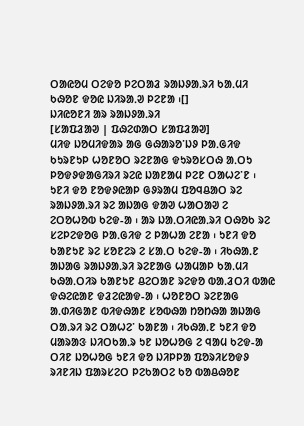ᱛᱟᱭᱚᱢ ᱛᱮᱫᱚ ᱞᱮᱛᱟᱲ ᱨᱟᱡᱽᱟᱹᱨᱤ ᱠᱟᱹᱢᱤ ᱠᱷᱚᱱ ᱫᱚᱭ ᱡᱤᱨᱟᱹᱣ ᱞᱮᱱᱟ ᱾[]
ᱡᱤᱭᱚᱱᱤ ᱟᱨ ᱨᱟᱡᱽᱟᱹᱨᱤ
[ᱥᱟᱯᱲᱟᱣ | ᱯᱷᱮᱰᱟᱛ ᱥᱟᱯᱲᱟᱣ]
ᱢᱤᱫ ᱡᱚᱢᱤᱫᱟᱨ ᱟᱜ ᱜᱷᱟᱨᱚᱸᱡᱽ ᱞᱟᱹᱜᱤᱫ ᱠᱩᱨᱱᱩᱞ ᱦᱚᱱᱚᱛ ᱨᱮᱱᱟᱜ ᱫᱩᱨᱚᱥᱛᱷ ᱟᱹᱛᱩ ᱞᱚᱫᱽᱫᱟᱜᱤᱨᱤ ᱨᱮᱭ ᱡᱟᱱᱟᱢ ᱞᱮᱱ ᱛᱟᱦᱮᱸᱱ ᱾ ᱩᱱᱤ ᱫᱚ ᱱᱚᱫᱽᱭᱟᱞ ᱜᱽᱨᱟᱢ ᱯᱚᱧᱪᱟᱛ ᱨᱮ ᱨᱟᱡᱽᱟᱹᱨᱤ ᱨᱮ ᱟᱡᱟᱜ ᱫᱟᱣ ᱦᱟᱛᱟᱣ ᱮ ᱮᱛᱚᱦᱚᱵ ᱠᱮᱫ-ᱟ ᱾ ᱟᱨ ᱡᱟᱹᱛᱤᱭᱟᱹᱨᱤ ᱛᱷᱚᱠ ᱨᱮ ᱥᱮᱞᱮᱫᱚᱜ ᱞᱟᱹᱜᱤᱫ ᱮ ᱞᱟᱦᱟ ᱮᱱᱟ ᱾ ᱩᱱᱤ ᱫᱚ ᱠᱟᱱᱩᱱ ᱨᱮ ᱥᱚᱱᱮᱨ ᱮ ᱥᱟᱹᱛ ᱠᱮᱫ-ᱟ ᱾ ᱤᱠᱷᱟᱹᱱ ᱟᱡᱟᱜ ᱨᱟᱡᱽᱟᱹᱨᱤ ᱨᱮᱱᱟᱜ ᱦᱟᱢᱟᱞ ᱠᱟᱹᱢᱤ ᱠᱷᱟᱹᱛᱤᱨ ᱠᱟᱱᱩᱱ ᱪᱮᱛᱟᱱ ᱨᱮᱫᱚ ᱵᱟᱹᱲᱛᱤ ᱵᱟᱭ ᱫᱷᱮᱭᱟᱱ ᱫᱲᱮᱭᱟᱫ-ᱟ ᱾ ᱦᱚᱱᱚᱛ ᱨᱮᱱᱟᱜ ᱟᱹᱰᱤᱜᱟᱱ ᱵᱤᱫᱷᱟᱱ ᱥᱚᱵᱷᱟ ᱴᱚᱴᱷᱟ ᱟᱡᱟᱜ ᱛᱟᱹᱨᱤ ᱨᱮ ᱛᱟᱦᱮᱸ ᱠᱟᱱᱟ ᱾ ᱤᱠᱷᱟᱹᱱ ᱩᱱᱤ ᱫᱚ ᱢᱟᱨᱟᱝ ᱡᱤᱛᱠᱟᱹᱨ ᱩᱱ ᱡᱚᱦᱚᱜ ᱮ ᱧᱟᱢ ᱠᱮᱫ-ᱟ ᱛᱤᱱ ᱡᱚᱦᱚᱜ ᱩᱱᱤ ᱫᱚ ᱡᱤᱞᱞᱟ ᱯᱚᱨᱤᱥᱚᱫᱽ ᱨᱤᱱᱤᱡ ᱯᱟᱨᱥᱮᱛ ᱞᱮᱠᱟᱛᱮ ᱠᱚ ᱵᱟᱪᱷᱚᱱ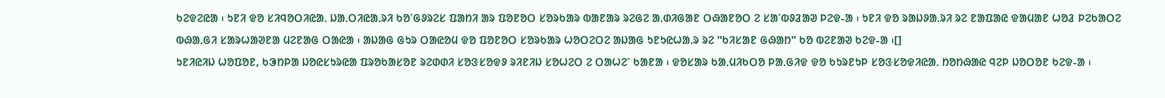ᱠᱮᱫᱮᱭᱟ ᱾ ᱩᱱᱤ ᱫᱚ ᱥᱤᱧᱚᱛᱤᱭᱟᱹ ᱡᱟᱹᱛᱤᱭᱟᱹᱨᱤ ᱠᱚᱸᱜᱽᱨᱮᱥ ᱯᱟᱴᱤ ᱟᱨ ᱯᱚᱱᱚᱛ ᱥᱚᱨᱠᱟᱨ ᱵᱟᱱᱟᱨ ᱨᱮᱜᱮ ᱟᱹᱰᱤᱜᱟᱱ ᱛᱷᱟᱱᱚᱛ ᱮ ᱥᱟᱸᱵᱽᱲᱟᱣ ᱞᱮᱫ-ᱟ ᱾ ᱩᱱᱤ ᱫᱚ ᱨᱟᱡᱽᱟᱹᱨᱤ ᱨᱮ ᱱᱟᱯᱟᱭ ᱫᱟᱢᱟᱱ ᱦᱚᱲ ᱞᱮᱠᱟᱛᱮ ᱵᱷᱟᱹᱜᱤ ᱥᱟᱨᱦᱟᱣᱱᱟ ᱢᱮᱱᱟᱜ ᱛᱟᱭᱟ ᱾ ᱟᱡᱟᱜ ᱜᱩᱨ ᱛᱟᱭᱚᱢ ᱫᱚ ᱯᱚᱱᱚᱛ ᱥᱚᱨᱠᱟᱨ ᱦᱚᱛᱮᱛᱮ ᱟᱡᱟᱜ ᱩᱱᱩᱭᱦᱟᱹᱨ ᱨᱮ "ᱠᱤᱥᱟᱱ ᱜᱷᱟᱴ" ᱠᱚ ᱵᱮᱱᱟᱣ ᱠᱮᱫ-ᱟ ᱾[]
ᱩᱱᱤᱭᱤᱡ ᱦᱚᱯᱚᱱ, ᱠᱳᱴᱞᱟ ᱡᱚᱭᱥᱩᱨᱭᱟ ᱯᱨᱚᱠᱟᱥᱚᱱ ᱨᱮᱰᱰᱤ ᱥᱚᱝᱥᱚᱫᱽ ᱨᱤᱱᱤᱡ ᱥᱚᱦᱮᱛ ᱮ ᱛᱟᱦᱮᱸ ᱠᱟᱱᱟ ᱾ ᱫᱚᱥᱟᱨ ᱠᱟᱹᱢᱤᱠᱛᱚ ᱞᱟᱹᱜᱤᱫ ᱫᱚ ᱠᱩᱨᱱᱩᱞ ᱥᱚᱝᱥᱚᱫᱤᱭᱟᱹ ᱴᱚᱴᱷᱟᱭ ᱧᱮᱞ ᱡᱚᱛᱚᱱ ᱠᱮᱫ-ᱟ ᱾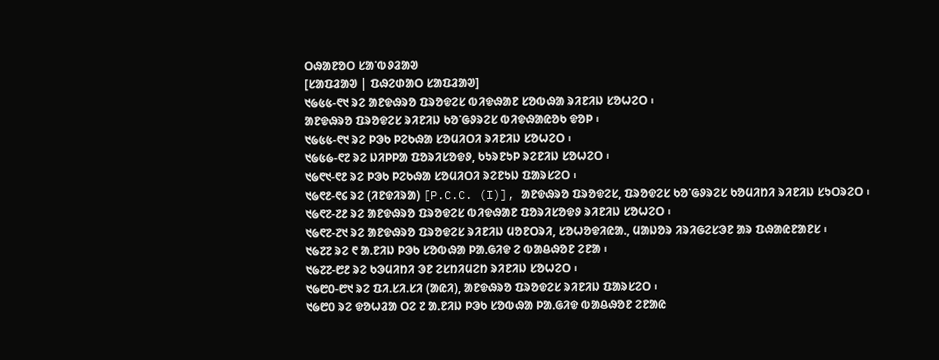ᱛᱷᱟᱱᱚᱛ ᱥᱟᱸᱵᱽᱲᱟᱣ
[ᱥᱟᱯᱲᱟᱣ | ᱯᱷᱮᱰᱟᱛ ᱥᱟᱯᱲᱟᱣ]
᱑᱙᱕᱕-᱖᱑ ᱨᱮ ᱟᱱᱫᱷᱨᱚ ᱯᱨᱚᱫᱮᱥ ᱵᱤᱫᱷᱟᱱ ᱥᱚᱵᱷᱟ ᱨᱤᱱᱤᱡ ᱥᱚᱦᱮᱛ ᱾
ᱟᱱᱫᱷᱨᱚ ᱯᱨᱚᱫᱮᱥ ᱨᱤᱱᱤᱡ ᱠᱚᱸᱜᱽᱨᱮᱥ ᱵᱤᱫᱷᱟᱭᱚᱠ ᱫᱚᱞ ᱾
᱑᱙᱕᱕-᱖᱑ ᱨᱮ ᱞᱳᱠ ᱞᱮᱠᱷᱟ ᱥᱚᱢᱤᱛᱤ ᱨᱤᱱᱤᱡ ᱥᱚᱦᱮᱛ ᱾
᱑᱙᱕᱙-᱖᱗ ᱨᱮ ᱡᱤᱞᱞᱟ ᱯᱚᱨᱤᱥᱚᱫᱽ, ᱠᱩᱨᱱᱩᱞ ᱨᱮᱱᱤᱡ ᱥᱚᱦᱮᱛ ᱾
᱑᱙᱖᱑-᱖᱒ ᱨᱮ ᱞᱳᱠ ᱞᱮᱠᱷᱟ ᱥᱚᱢᱤᱛᱤ ᱨᱮᱱᱩᱡ ᱯᱟᱨᱥᱮᱛ ᱾
᱑᱙᱖᱒-᱖᱔ ᱨᱮ (ᱤᱱᱫᱤᱨᱟ) [P.C.C. (I)], ᱟᱱᱫᱷᱨᱚ ᱯᱨᱚᱫᱮᱥ, ᱯᱨᱚᱫᱮᱥ ᱠᱚᱸᱜᱽᱨᱮᱥ ᱠᱚᱢᱤᱴᱤ ᱨᱤᱱᱤᱡ ᱥᱩᱛᱨᱮᱛ ᱾
᱑᱙᱖᱗-᱗᱒ ᱨᱮ ᱟᱱᱫᱷᱨᱚ ᱯᱨᱚᱫᱮᱥ ᱵᱤᱫᱷᱟᱱ ᱯᱚᱨᱤᱥᱚᱫᱽ ᱨᱤᱱᱤᱡ ᱥᱚᱦᱮᱛ ᱾
᱑᱙᱖᱗-᱗᱑ ᱨᱮ ᱟᱱᱫᱷᱨᱚ ᱯᱨᱚᱫᱮᱥ ᱨᱤᱱᱤᱡ ᱢᱚᱱᱛᱨᱤ, ᱥᱚᱦᱚᱫᱤᱭᱟᱹ, ᱢᱟᱡᱚᱨ ᱤᱨᱤᱜᱮᱥᱳᱱ ᱟᱨ ᱯᱷᱟᱭᱱᱟᱱᱥ ᱾
᱑᱙᱗᱗ ᱨᱮ ᱖ ᱟᱹᱱᱤᱡ ᱞᱳᱠ ᱥᱚᱵᱷᱟ ᱞᱟᱹᱜᱤᱫ ᱮ ᱵᱟᱪᱷᱚᱱ ᱮᱱᱟ ᱾
᱑᱙᱗᱗-᱘᱒ ᱨᱮ ᱠᱳᱢᱤᱴᱤ ᱳᱱ ᱮᱥᱴᱤᱢᱮᱴ ᱨᱤᱱᱤᱡ ᱥᱚᱦᱮᱛ ᱾
᱑᱙᱘᱐-᱘᱑ ᱨᱮ ᱯᱤ.ᱥᱤ.ᱥᱤ (ᱟᱭᱤ), ᱟᱱᱫᱷᱨᱚ ᱯᱨᱚᱫᱮᱥ ᱨᱤᱱᱤᱡ ᱯᱟᱨᱥᱮᱛ ᱾
᱑᱙᱘᱐ ᱨᱮ ᱫᱚᱦᱲᱟ ᱛᱮ ᱗ ᱟᱹᱱᱤᱡ ᱞᱳᱠ ᱥᱚᱵᱷᱟ ᱞᱟᱹᱜᱤᱫ ᱵᱟᱪᱷᱚᱱ ᱮᱱᱟᱭ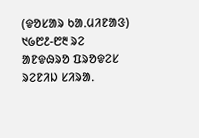(ᱫᱚᱥᱟᱨ ᱠᱟᱹᱢᱤᱱᱟᱝ)
᱑᱙᱘᱒-᱘᱓ ᱨᱮ ᱟᱱᱫᱷᱨᱚ ᱯᱨᱚᱫᱮᱥ ᱨᱮᱱᱤᱡ ᱥᱤᱨᱟᱹ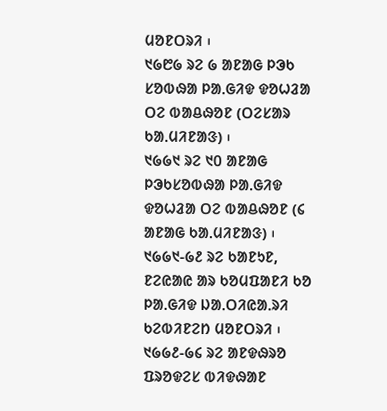ᱢᱚᱱᱛᱨᱤ ᱾
᱑᱙᱘᱙ ᱨᱮ ᱙ ᱟᱱᱟᱜ ᱞᱳᱠ ᱥᱚᱵᱷᱟ ᱞᱟᱹᱜᱤᱫ ᱫᱚᱦᱲᱟ ᱛᱮ ᱵᱟᱪᱷᱚᱱ (ᱛᱮᱥᱟᱨ ᱠᱟᱹᱢᱤᱱᱟᱝ) ᱾
᱑᱙᱙᱑ ᱨᱮ ᱑᱐ ᱟᱱᱟᱜ ᱞᱳᱠᱥᱚᱵᱷᱟ ᱞᱟᱹᱜᱤᱫ ᱫᱚᱦᱲᱟ ᱛᱮ ᱵᱟᱪᱷᱚᱱ (᱔ ᱟᱱᱟᱜ ᱠᱟᱹᱢᱤᱱᱟᱝ) ᱾
᱑᱙᱙᱑-᱙᱒ ᱨᱮ ᱠᱟᱱᱩᱱ, ᱱᱮᱭᱟᱭ ᱟᱨ ᱠᱚᱢᱯᱟᱱᱤ ᱠᱚ ᱞᱟᱹᱜᱤᱫ ᱡᱟᱹᱛᱤᱭᱟᱹᱨᱤ ᱠᱮᱵᱤᱱᱮᱴ ᱢᱚᱱᱛᱨᱤ ᱾
᱑᱙᱙᱒-᱙᱔ ᱨᱮ ᱟᱱᱫᱷᱨᱚ ᱯᱨᱚᱫᱮᱥ ᱵᱤᱫᱷᱟᱱ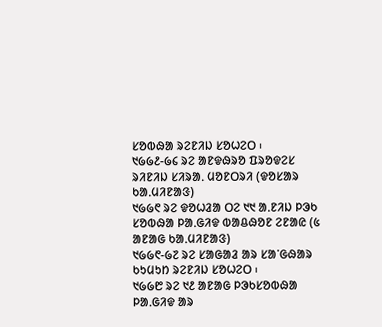ᱥᱚᱵᱷᱟ ᱨᱮᱱᱤᱡ ᱥᱚᱦᱮᱛ ᱾
᱑᱙᱙᱒-᱙᱔ ᱨᱮ ᱟᱱᱫᱷᱨᱚ ᱯᱨᱚᱫᱮᱥ ᱨᱤᱱᱤᱡ ᱥᱤᱨᱟᱹ ᱢᱚᱱᱛᱨᱤ (ᱫᱚᱥᱟᱨ ᱠᱟᱹᱢᱤᱱᱟᱝ)
᱑᱙᱙᱖ ᱨᱮ ᱫᱚᱦᱲᱟ ᱛᱮ ᱑᱑ ᱟᱹᱱᱤᱡ ᱞᱳᱠ ᱥᱚᱵᱷᱟ ᱞᱟᱹᱜᱤᱫ ᱵᱟᱪᱷᱚᱱ ᱮᱱᱟᱭ (᱕ ᱟᱱᱟᱜ ᱠᱟᱹᱢᱤᱱᱟᱝ)
᱑᱙᱙᱖-᱙᱗ ᱨᱮ ᱥᱟᱜᱟᱲ ᱟᱨ ᱥᱟᱸᱜᱷᱟᱨ ᱠᱩᱢᱩᱴ ᱨᱮᱱᱤᱡ ᱥᱚᱦᱮᱛ ᱾
᱑᱙᱙᱘ ᱨᱮ ᱑᱒ ᱟᱱᱟᱜ ᱞᱳᱠᱥᱚᱵᱷᱟ ᱞᱟᱹᱜᱤᱫ ᱟᱨ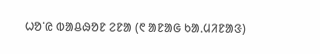ᱦᱚᱸᱭ ᱵᱟᱪᱷᱚᱱ ᱮᱱᱟ (᱖ ᱟᱱᱟᱜ ᱠᱟᱹᱢᱤᱱᱟᱝ)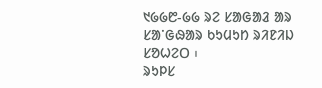᱑᱙᱙᱘-᱙᱙ ᱨᱮ ᱥᱟᱜᱟᱲ ᱟᱨ ᱥᱟᱸᱜᱷᱟᱨ ᱠᱩᱢᱩᱴ ᱨᱤᱱᱤᱡ ᱥᱚᱦᱮᱛ ᱾
ᱨᱩᱞᱥ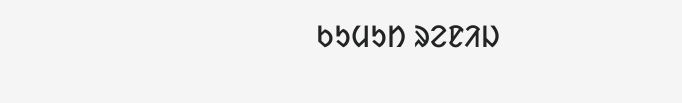ᱠᱩᱢᱩᱴ ᱨᱮᱱᱤᱡ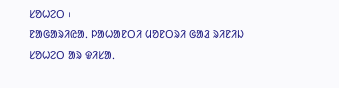ᱥᱚᱦᱮᱛ ᱾
ᱱᱟᱜᱟᱨᱤᱭᱟᱹ ᱞᱟᱦᱟᱱᱛᱤ ᱢᱚᱱᱛᱨᱤ ᱜᱟᱲ ᱨᱤᱱᱤᱡ ᱥᱚᱦᱮᱛ ᱟᱨ ᱫᱤᱥᱟᱹ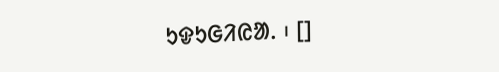ᱩᱫᱩᱜᱤᱭᱟᱹ ᱾ []